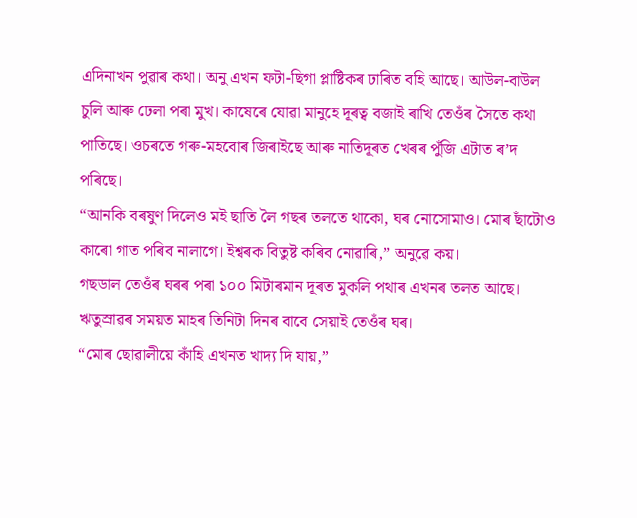এদিনাখন পুৱাৰ কথা। অনু এখন ফটা-ছিগা প্লাষ্টিকৰ ঢাৰিত বহি আছে। আউল-বাউল চুলি আৰু ঢেলা পৰা মুখ। কাষেৰে যোৱা মানুহে দূৰত্ব বজাই ৰাখি তেওঁৰ সৈতে কথা পাতিছে। ওচৰতে গৰু-মহবোৰ জিৰাইছে আৰু নাতিদূৰত খেৰৰ পুঁজি এটাত ৰ’দ পৰিছে।
“আনকি বৰষুণ দিলেও মই ছাতি লৈ গছৰ তলতে থাকো, ঘৰ নোসোমাও। মোৰ ছাঁটোও কাৰো গাত পৰিব নালাগে। ইশ্বৰক বিতুষ্ট কৰিব নোৱাৰি,” অনুৱে কয়।
গছডাল তেওঁৰ ঘৰৰ পৰা ১০০ মিটাৰমান দূৰত মুকলি পথাৰ এখনৰ তলত আছে। ঋতুস্ৰাৱৰ সময়ত মাহৰ তিনিটা দিনৰ বাবে সেয়াই তেওঁৰ ঘৰ।
“মোৰ ছোৱালীয়ে কাঁহি এখনত খাদ্য দি যায়,”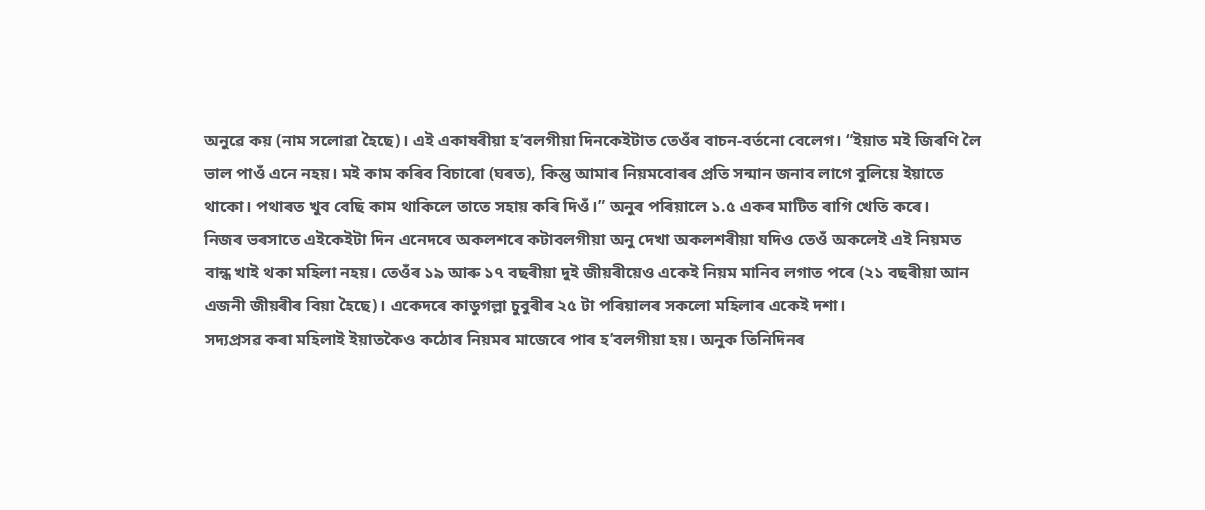অনুৱে কয় (নাম সলোৱা হৈছে)। এই একাষৰীয়া হ’বলগীয়া দিনকেইটাত তেওঁৰ বাচন-বৰ্তনো বেলেগ। “ইয়াত মই জিৰণি লৈ ভাল পাওঁ এনে নহয়। মই কাম কৰিব বিচাৰো (ঘৰত), কিন্তু আমাৰ নিয়মবোৰৰ প্ৰতি সন্মান জনাব লাগে বুলিয়ে ইয়াতে থাকো। পথাৰত খুব বেছি কাম থাকিলে তাতে সহায় কৰি দিওঁ।” অনুৰ পৰিয়ালে ১.৫ একৰ মাটিত ৰাগি খেতি কৰে।
নিজৰ ভৰসাতে এইকেইটা দিন এনেদৰে অকলশৰে কটাবলগীয়া অনু দেখা অকলশৰীয়া যদিও তেওঁ অকলেই এই নিয়মত বান্ধ খাই থকা মহিলা নহয়। তেওঁৰ ১৯ আৰু ১৭ বছৰীয়া দুই জীয়ৰীয়েও একেই নিয়ম মানিব লগাত পৰে (২১ বছৰীয়া আন এজনী জীয়ৰীৰ বিয়া হৈছে)। একেদৰে কাডুগল্লা চুবুৰীৰ ২৫ টা পৰিয়ালৰ সকলো মহিলাৰ একেই দশা।
সদ্যপ্ৰসৱ কৰা মহিলাই ইয়াতকৈও কঠোৰ নিয়মৰ মাজেৰে পাৰ হ’বলগীয়া হয়। অনুক তিনিদিনৰ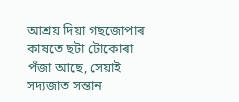আশ্ৰয় দিয়া গছজোপাৰ কাষতে ছটা টোকোৰা পঁজা আছে, সেয়াই সদ্যজাত সন্তান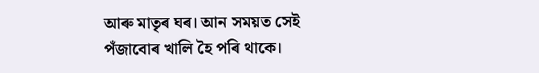আৰু মাতৃৰ ঘৰ। আন সময়ত সেই পঁজাবোৰ খালি হৈ পৰি থাকে।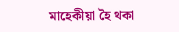মাহেকীয়া হৈ থকা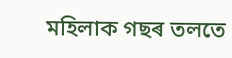মহিলাক গছৰ তলতে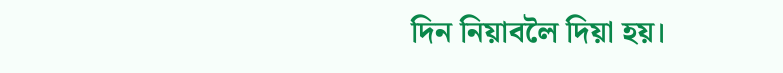দিন নিয়াবলৈ দিয়া হয়।